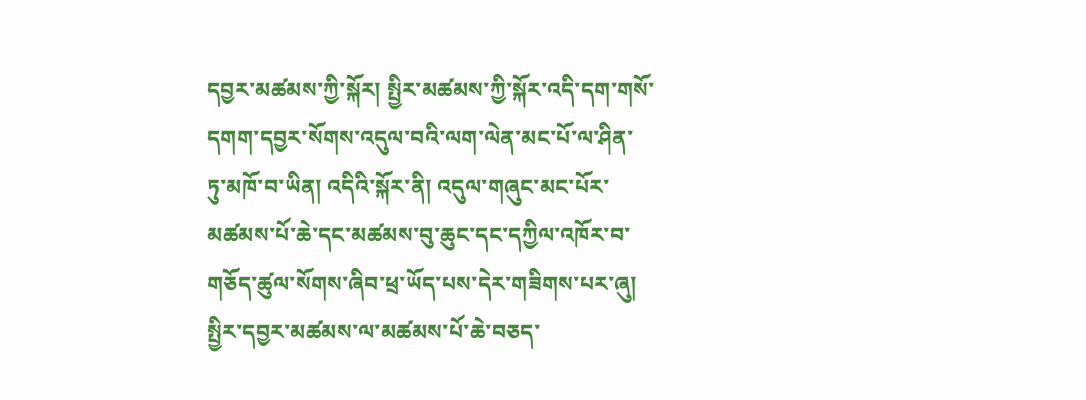དབྱར་མཚམས་ཀྱི་སྐོར། སྤྱིར་མཚམས་ཀྱི་སྐོར་འདི་དག་གསོ་དགག་དབྱར་སོགས་འདུལ་བའི་ལག་ལེན་མང་པོ་ལ་ཤིན་ཏུ་མཁོ་བ་ཡིན། འདིའི་སྐོར་ནི། འདུལ་གཞུང་མང་པོར་མཚམས་པོ་ཆེ་དང་མཚམས་བུ་ཆུང་དང་དཀྱིལ་འཁོར་བ་གཅོད་ཚུལ་སོགས་ཞིབ་ཕྲ་ཡོད་པས་དེར་གཟིགས་པར་ཞུ། སྤྱིར་དབྱར་མཚམས་ལ་མཚམས་པོ་ཆེ་བཅད་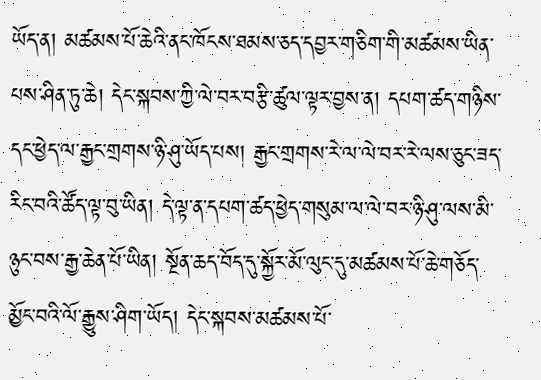ཡོད་ན། མཚམས་པོ་ཆེའི་ནང་ཁོངས་ཐམས་ཅད་དབྱར་གཅིག་གི་མཚམས་ཡིན་པས་ཤིན་ཏུ་ཆེ། དེང་སྐབས་ཀྱི་ལེ་བར་བརྩི་ཚུལ་ལྟར་བྱས་ན། དཔག་ཚད་གཉིས་དང་ཕྱེད་ལ་རྒྱང་གྲགས་ཉི་ཤུ་ཡོད་པས། རྒྱང་གྲགས་རེ་ལ་ལེ་བར་རེ་ལས་ཅུང་ཟད་རིང་བའི་ཚོད་ལྟ་བུ་ཡིན། དེ་ལྟ་ན་དཔག་ཚད་ཕྱེད་གསུམ་ལ་ལེ་བར་ཉི་ཤུ་ལས་མི་ཉུང་བས་རྒྱ་ཆེན་པོ་ཡིན། སྔོན་ཆད་བོད་དུ་སྐྱོར་མོ་ལུང་དུ་མཚམས་པོ་ཆེ་གཅོད་མྱོང་བའི་ལོ་རྒྱུས་ཤིག་ཡོད། དེང་སྐབས་མཚམས་པོ་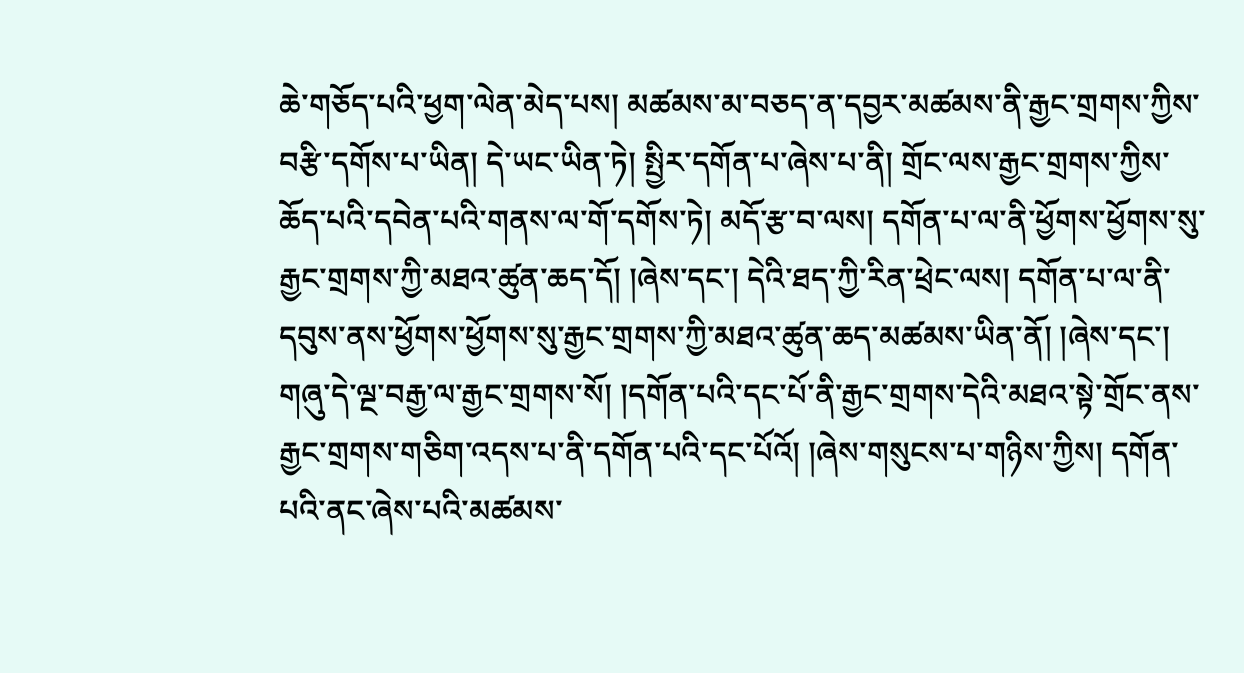ཆེ་གཅོད་པའི་ཕྱག་ལེན་མེད་པས། མཚམས་མ་བཅད་ན་དབྱར་མཚམས་ནི་རྒྱང་གྲགས་ཀྱིས་བརྩི་དགོས་པ་ཡིན། དེ་ཡང་ཡིན་ཏེ། སྤྱིར་དགོན་པ་ཞེས་པ་ནི། གྲོང་ལས་རྒྱང་གྲགས་ཀྱིས་ཆོད་པའི་དབེན་པའི་གནས་ལ་གོ་དགོས་ཏེ། མདོ་རྩ་བ་ལས། དགོན་པ་ལ་ནི་ཕྱོགས་ཕྱོགས་སུ་རྒྱང་གྲགས་ཀྱི་མཐའ་ཚུན་ཆད་དོ། །ཞེས་དང་། དེའི་ཐད་ཀྱི་རིན་ཕྲེང་ལས། དགོན་པ་ལ་ནི་དབུས་ནས་ཕྱོགས་ཕྱོགས་སུ་རྒྱང་གྲགས་ཀྱི་མཐའ་ཚུན་ཆད་མཚམས་ཡིན་ནོ། །ཞེས་དང་། གཞུ་དེ་ལྔ་བརྒྱ་ལ་རྒྱང་གྲགས་སོ། །དགོན་པའི་དང་པོ་ནི་རྒྱང་གྲགས་དེའི་མཐའ་སྟེ་གྲོང་ནས་རྒྱང་གྲགས་གཅིག་འདས་པ་ནི་དགོན་པའི་དང་པོའོ། །ཞེས་གསུངས་པ་གཉིས་ཀྱིས། དགོན་པའི་ནང་ཞེས་པའི་མཚམས་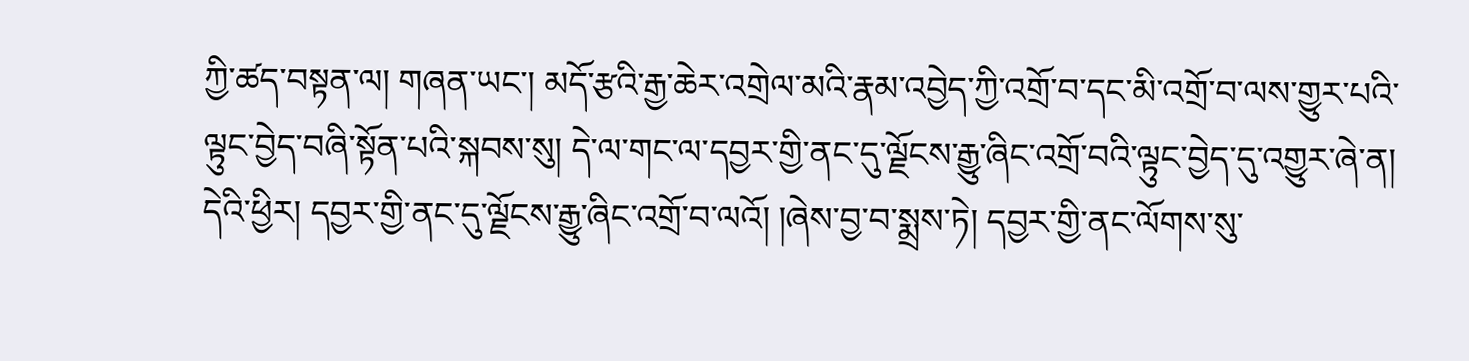ཀྱི་ཚད་བསྟན་ལ། གཞན་ཡང་། མདོ་རྩའི་རྒྱ་ཆེར་འགྲེལ་མའི་རྣམ་འབྱེད་ཀྱི་འགྲོ་བ་དང་མི་འགྲོ་བ་ལས་གྱུར་པའི་ལྟུང་བྱེད་བཞི་སྟོན་པའི་སྐབས་སུ། དེ་ལ་གང་ལ་དབྱར་གྱི་ནང་དུ་ལྗོངས་རྒྱུ་ཞིང་འགྲོ་བའི་ལྟུང་བྱེད་དུ་འགྱུར་ཞེ་ན། དེའི་ཕྱིར། དབྱར་གྱི་ནང་དུ་ལྗོངས་རྒྱུ་ཞིང་འགྲོ་བ་ལའོ། །ཞེས་བྱ་བ་སྨྲས་ཏེ། དབྱར་གྱི་ནང་ལོགས་སུ་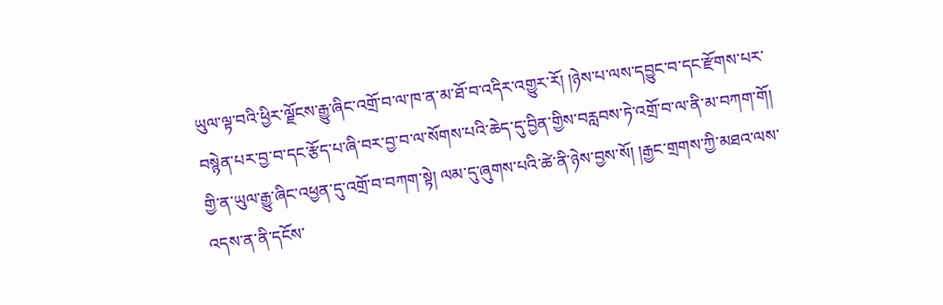ཡུལ་ལྟ་བའི་ཕྱིར་ལྗོངས་རྒྱུ་ཞིང་འགྲོ་བ་ལ་ཁ་ན་མ་ཐོ་བ་འདིར་འགྱུར་རོ། །ཉེས་པ་ལས་དབྱུང་བ་དང་རྫོགས་པར་བསྙེན་པར་བྱ་བ་དང་རྩོད་པ་ཞི་བར་བྱ་བ་ལ་སོགས་པའི་ཆེད་དུ་བྱིན་གྱིས་བརླབས་ཏེ་འགྲོ་བ་ལ་ནི་མ་བཀག་གོ། གྱི་ན་ཡུལ་རྒྱུ་ཞིང་འཕྱན་དུ་འགྲོ་བ་བཀག་སྟེ། ལམ་དུ་ཞུགས་པའི་ཚེ་ནི་ཉེས་བྱས་སོ། །རྒྱང་གྲགས་ཀྱི་མཐའ་ལས་འདས་ན་ནི་དངོས་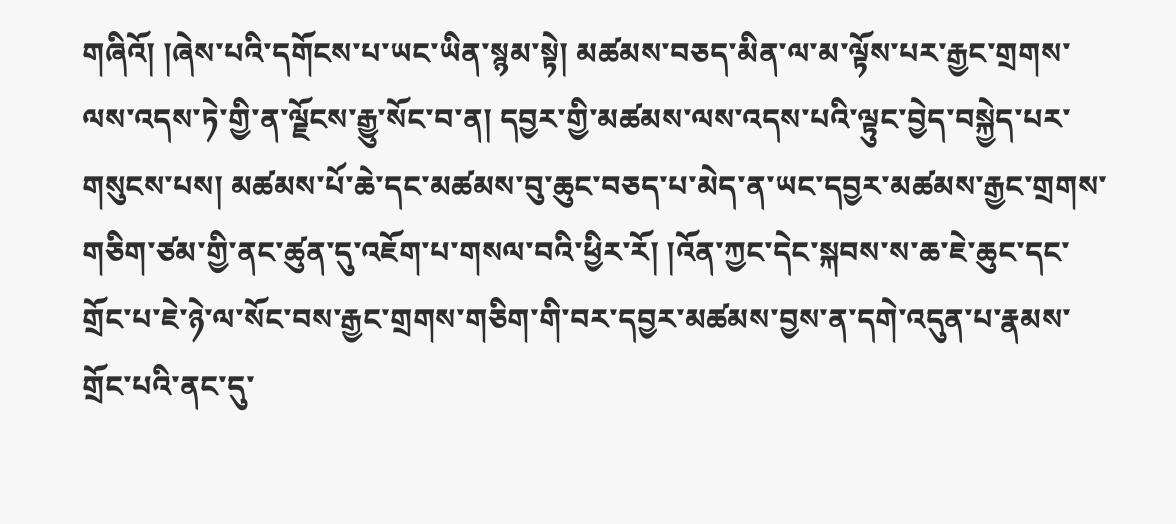གཞིའོ། །ཞེས་པའི་དགོངས་པ་ཡང་ཡིན་སྙམ་སྟེ། མཚམས་བཅད་མིན་ལ་མ་ལྟོས་པར་རྒྱང་གྲགས་ལས་འདས་ཏེ་གྱི་ན་ལྗོངས་རྒྱུ་སོང་བ་ན། དབྱར་གྱི་མཚམས་ལས་འདས་པའི་ལྟུང་བྱེད་བསྐྱེད་པར་གསུངས་པས། མཚམས་པོ་ཆེ་དང་མཚམས་བུ་ཆུང་བཅད་པ་མེད་ན་ཡང་དབྱར་མཚམས་རྒྱང་གྲགས་གཅིག་ཙམ་གྱི་ནང་ཚུན་དུ་འཇོག་པ་གསལ་བའི་ཕྱིར་རོ། །འོན་ཀྱང་དེང་སྐབས་ས་ཆ་ཇེ་ཆུང་དང་གྲོང་པ་ཇེ་ཉེ་ལ་སོང་བས་རྒྱང་གྲགས་གཅིག་གི་བར་དབྱར་མཚམས་བྱས་ན་དགེ་འདུན་པ་རྣམས་གྲོང་པའི་ནང་དུ་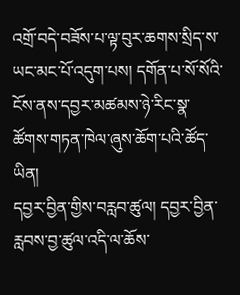འགྲོ་བདེ་བཟོས་པ་ལྟ་བུར་ཆགས་སྲིད་ས་ཡང་མང་པོ་འདུག་པས། དགོན་པ་སོ་སོའི་ངོས་ནས་དབྱར་མཚམས་ཉེ་རིང་སྣ་ཚོགས་གཏན་ཁེལ་ཞུས་ཆོག་པའི་ཚོད་ཡིན།
དབྱར་བྱིན་གྱིས་བརླབ་ཚུལ། དབྱར་བྱིན་རླབས་བྱ་ཚུལ་འདི་ལ་ཆོས་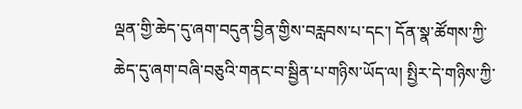ལྡན་གྱི་ཆེད་དུ་ཞག་བདུན་བྱིན་གྱིས་བརླབས་པ་དང་། དོན་སྣ་ཚོགས་ཀྱི་ཆེད་དུ་ཞག་བཞི་བཅུའི་གནང་བ་སྦྱིན་པ་གཉིས་ཡོད་ལ། སྤྱིར་དེ་གཉིས་ཀྱི་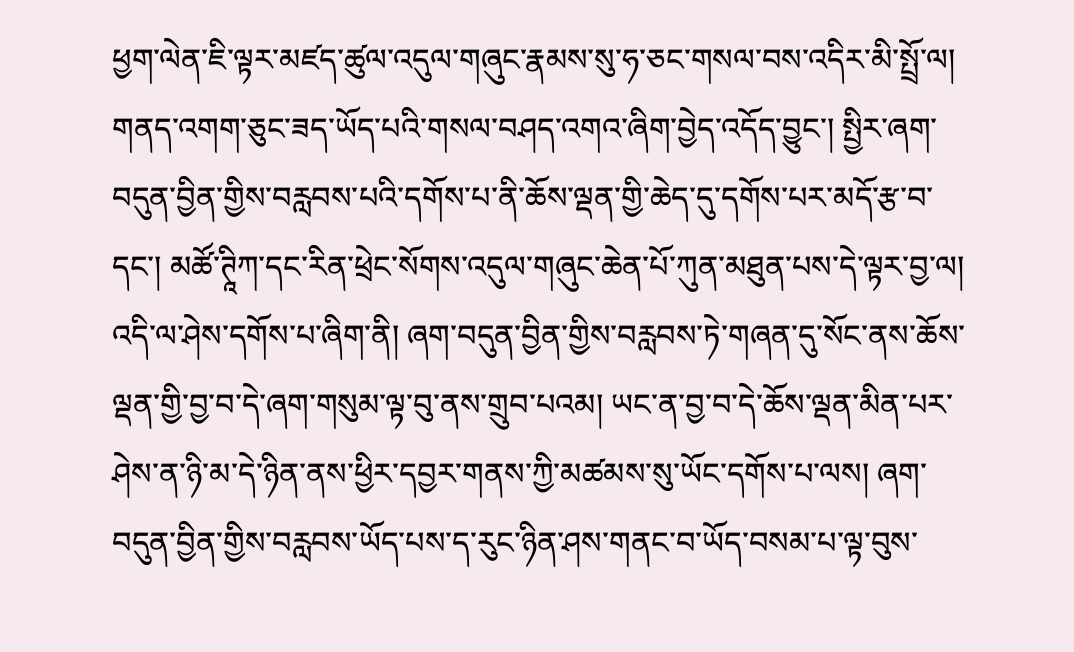ཕྱག་ལེན་ཇི་ལྟར་མཛད་ཚུལ་འདུལ་གཞུང་རྣམས་སུ་ཧ་ཅང་གསལ་བས་འདིར་མི་སྤྲོ་ལ། གནད་འགག་ཅུང་ཟད་ཡོད་པའི་གསལ་བཤད་འགའ་ཞིག་བྱེད་འདོད་བྱུང་། སྤྱིར་ཞག་བདུན་བྱིན་གྱིས་བརླབས་པའི་དགོས་པ་ནི་ཆོས་ལྡན་གྱི་ཆེད་དུ་དགོས་པར་མདོ་རྩ་བ་དང་། མཚོ་ཊཱིཀ་དང་རིན་ཕྲེང་སོགས་འདུལ་གཞུང་ཆེན་པོ་ཀུན་མཐུན་པས་དེ་ལྟར་བྱ་ལ། འདི་ལ་ཤེས་དགོས་པ་ཞིག་ནི། ཞག་བདུན་བྱིན་གྱིས་བརླབས་ཏེ་གཞན་དུ་སོང་ནས་ཆོས་ལྡན་གྱི་བྱ་བ་དེ་ཞག་གསུམ་ལྟ་བུ་ནས་གྲུབ་པའམ། ཡང་ན་བྱ་བ་དེ་ཆོས་ལྡན་མིན་པར་ཤེས་ན་ཉི་མ་དེ་ཉིན་ནས་ཕྱིར་དབྱར་གནས་ཀྱི་མཚམས་སུ་ཡོང་དགོས་པ་ལས། ཞག་བདུན་བྱིན་གྱིས་བརླབས་ཡོད་པས་ད་རུང་ཉིན་ཤས་གནང་བ་ཡོད་བསམ་པ་ལྟ་བུས་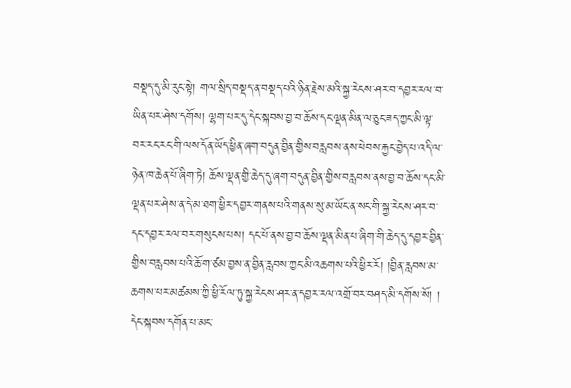བསྡད་དུ་མི་རུང་སྟེ། གལ་སྲིད་བསྡད་ན་བསྡད་པའི་ཉིན་རྗེས་མའི་སྐྱ་རེངས་ཤར་བ་དབྱར་རལ་བ་ཡིན་པར་ཤེས་དགོས། ལྷག་པར་དུ་དེང་སྐབས་བྱ་བ་ཆོས་དང་ལྡན་མིན་ལ་ཅུང་ཟད་ཀྱང་མི་ལྟ་བར་རང་རང་གི་ལས་དོན་ཡོད་ཕྱིན་ཞག་བདུན་བྱིན་གྱིས་བརླབས་ནས་ཕེབས་རྐྱང་བྱེད་པ་འདི་ལ་ཉེན་ཁ་ཆེན་པོ་ཞིག་ཏེ། ཆོས་ལྡན་གྱི་ཆེད་དུ་ཞག་བདུན་བྱིན་གྱིས་བརླབས་ནས་བྱ་བ་ཆོས་དང་མི་ལྡན་པར་ཤེས་ན་དེ་མ་ཐག་ཕྱིར་དབྱར་གནས་པའི་གནས་སུ་མ་ཡོང་ན་སང་གི་སྐྱ་རེངས་ཤར་བ་དང་དབྱར་རལ་བར་གསུངས་པས། དང་པོ་ནས་བྱ་བ་ཆོས་ལྡན་མིན་པ་ཞིག་གི་ཆེད་དུ་དབྱར་བྱིན་གྱིས་བརླབས་པའི་ཆོ་ག་ཙམ་བྱས་ན་བྱིན་རླབས་ཀྱང་མི་འཆགས་པའི་ཕྱིར་རོ། །བྱིན་རླབས་མ་ཆགས་པར་མཚམས་ཀྱི་ཕྱི་རོལ་ཏུ་སྐྱ་རེངས་ཤར་ན་དབྱར་རལ་འགྲོ་བར་བཤད་མི་དགོས་སོ། །
དེང་སྐབས་དགོན་པ་མང་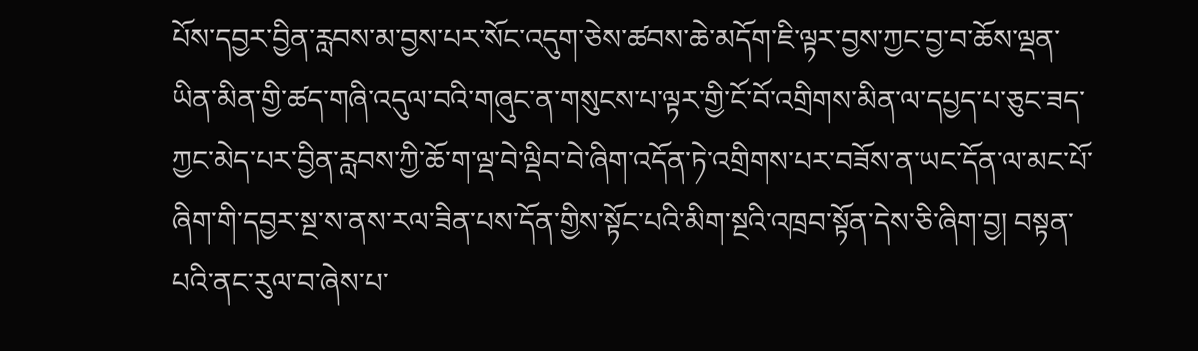པོས་དབྱར་བྱིན་རླབས་མ་བྱས་པར་སོང་འདུག་ཅེས་ཚབས་ཆེ་མདོག་ཇི་ལྟར་བྱས་ཀྱང་བྱ་བ་ཆོས་ལྡན་ཡིན་མིན་གྱི་ཚད་གཞི་འདུལ་བའི་གཞུང་ན་གསུངས་པ་ལྟར་གྱི་ངོ་བོ་འགྲིགས་མིན་ལ་དཔྱད་པ་ཅུང་ཟད་ཀྱང་མེད་པར་བྱིན་རླབས་ཀྱི་ཆོ་ག་ལྡ་བེ་ལྡིབ་བེ་ཞིག་འདོན་ཏེ་འགྲིགས་པར་བཟོས་ན་ཡང་དོན་ལ་མང་པོ་ཞིག་གི་དབྱར་སྔ་ས་ནས་རལ་ཟིན་པས་དོན་གྱིས་སྟོང་པའི་མིག་སྔའི་འཁྲབ་སྟོན་དེས་ཅི་ཞིག་བྱ། བསྟན་པའི་ནང་རུལ་བ་ཞེས་པ་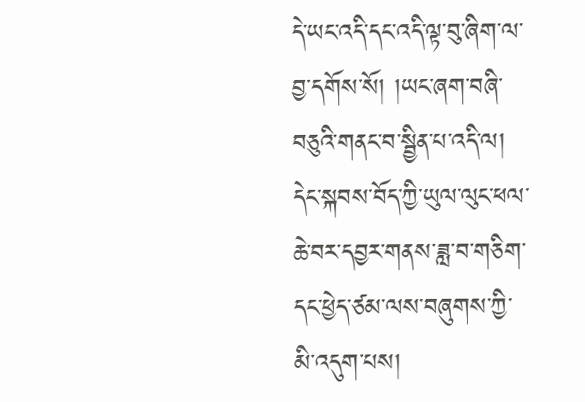དེ་ཡང་འདི་དང་འདི་ལྟ་བུ་ཞིག་ལ་བྱ་དགོས་སོ། །ཡང་ཞག་བཞི་བཅུའི་གནང་བ་སྦྱིན་པ་འདི་ལ། དེང་སྐབས་བོད་ཀྱི་ཡུལ་ལུང་ཕལ་ཆེ་བར་དབྱར་གནས་ཟླ་བ་གཅིག་དང་ཕྱེད་ཙམ་ལས་བཞུགས་ཀྱི་མི་འདུག་པས།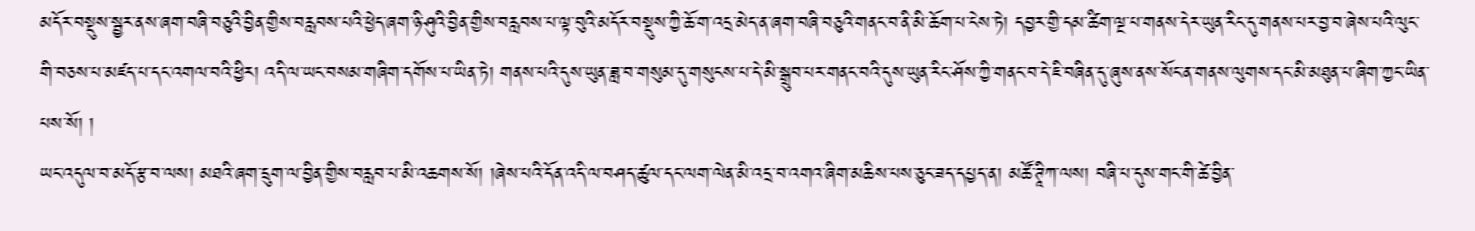མདོར་བསྡུས་སྦྱར་ནས་ཞག་བཞི་བཅུའི་བྱིན་གྱིས་བརླབས་པའི་ཕྱེད་ཞག་ཉི་ཤུའི་བྱིན་གྱིས་བརླབས་པ་ལྟ་བུའི་མདོར་བསྡུས་ཀྱི་ཆོ་ག་འདྲ་མེད་ན་ཞག་བཞི་བཅུའི་གནང་བ་ནི་མི་ཆོག་པ་ངེས་ཏེ། དབྱར་གྱི་དམ་ཚིག་ལྔ་པ་གནས་དེར་ཡུན་རིང་དུ་གནས་པར་བྱ་བ་ཞེས་པའི་ལུང་གི་བཅས་པ་མཛད་པ་དང་འགལ་བའི་ཕྱིར། འདི་ལ་ཡང་བསམ་གཞིག་དགོས་པ་ཡིན་ཏེ། གནས་པའི་དུས་ཡུན་ཟླ་བ་གསུམ་དུ་གསུངས་པ་དེ་མི་སྒྲུབ་པར་གནང་བའི་དུས་ཡུན་རིང་ཤོས་ཀྱི་གནང་བ་དེ་ཇི་བཞིན་དུ་ཞུས་ནས་སོང་ན་གནས་ལུགས་དང་མི་མཐུན་པ་ཞིག་ཀྱང་ཡིན་པས་སོ། །
ཡང་འདུལ་བ་མདོ་རྩ་བ་ལས། མཐའི་ཞག་དྲུག་ལ་བྱིན་གྱིས་བརླབ་པ་མི་འཆགས་སོ། །ཞེས་པའི་དོན་འདི་ལ་བཤད་ཚུལ་དང་ལག་ལེན་མི་འདྲ་བ་འགའ་ཞིག་མཆིས་པས་ཅུང་ཟད་དཔྱད་ན། མཚོ་ཊཱིཀ་ལས། བཞི་པ་དུས་གང་གི་ཚེ་བྱིན་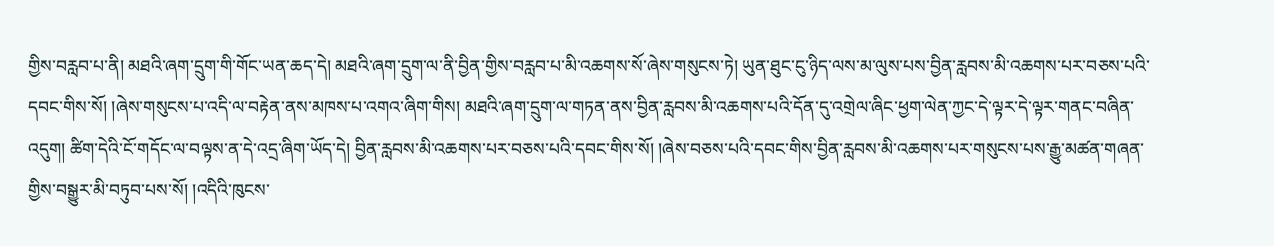གྱིས་བརླབ་པ་ནི། མཐའི་ཞག་དྲུག་གི་གོང་ཡན་ཆད་དེ། མཐའི་ཞག་དྲུག་ལ་ནི་བྱིན་གྱིས་བརླབ་པ་མི་འཆགས་སོ་ཞེས་གསུངས་ཏེ། ཡུན་ཐུང་ངུ་ཉིད་ལས་མ་ལུས་པས་བྱིན་རླབས་མི་འཆགས་པར་བཅས་པའི་དབང་གིས་སོ། །ཞེས་གསུངས་པ་འདི་ལ་བརྟེན་ནས་མཁས་པ་འགའ་ཞིག་གིས། མཐའི་ཞག་དྲུག་ལ་གཏན་ནས་བྱིན་རླབས་མི་འཆགས་པའི་དོན་དུ་འགྲེལ་ཞིང་ཕྱག་ལེན་ཀྱང་དེ་ལྟར་དེ་ལྟར་གནང་བཞིན་འདུག། ཚིག་དེའི་ངོ་གདོང་ལ་བལྟས་ན་དེ་འདྲ་ཞིག་ཡོད་དེ། བྱིན་རླབས་མི་འཆགས་པར་བཅས་པའི་དབང་གིས་སོ། །ཞེས་བཅས་པའི་དབང་གིས་བྱིན་རླབས་མི་འཆགས་པར་གསུངས་པས་རྒྱུ་མཚན་གཞན་གྱིས་བསྒྱུར་མི་བཏུབ་པས་སོ། །འདིའི་ཁུངས་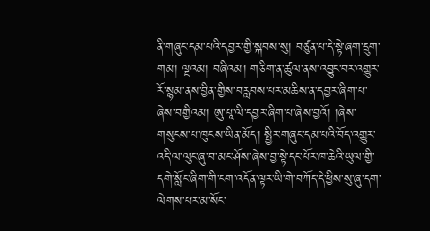ནི་གཞུང་དམ་པའི་དབྱར་གྱི་སྐབས་སུ། བཙུན་པ་དེ་སྟེ་ཞག་དྲུག་གམ། ལྔའམ། བཞིའམ། གཅིག་ན་ཚུལ་ནས་འབྱུང་བར་འགྱུར་རོ་སྙམ་ནས་བྱིན་གྱིས་བརླབས་པར་མཆིས་ན་དབྱར་ཞིག་པ་ཞེས་བགྱིའམ། ཨུ་པཱ་ལི་དབྱར་ཞིག་པ་ཞེས་བྱའོ། །ཞེས་གསུངས་པ་ཁུངས་ཡིན་མོད། སྤྱིར་གཞུང་དམ་པའི་བོད་འགྱུར་འདི་ལ་ལུང་ཞུ་བ་མང་ཤོས་ཞེས་བྱ་སྟེ་དང་པོར་ཁ་ཆེའི་ཡུལ་གྱི་དགེ་སློང་ཞིག་གི་ངག་འདོན་ལྟར་ཡི་གེ་བཀོད་དེ་ཕྱིས་སུ་ཞུ་དག་ལེགས་པར་མ་སོང་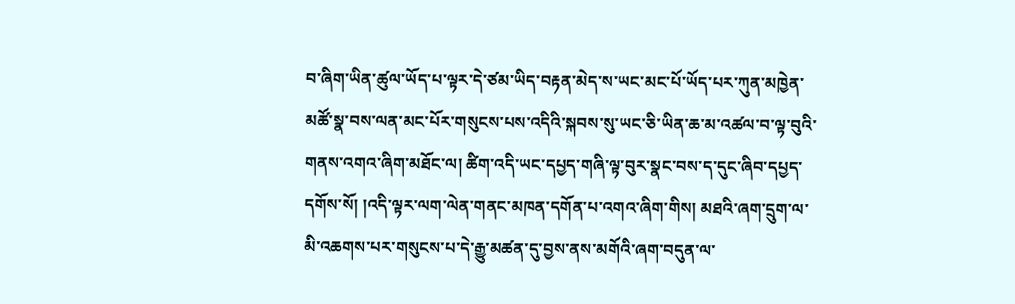བ་ཞིག་ཡིན་ཚུལ་ཡོད་པ་ལྟར་དེ་ཙམ་ཡིད་བརྟན་མེད་ས་ཡང་མང་པོ་ཡོད་པར་ཀུན་མཁྱེན་མཚོ་སྣ་བས་ལན་མང་པོར་གསུངས་པས་འདིའི་སྐབས་སུ་ཡང་ཅི་ཡིན་ཆ་མ་འཚལ་བ་ལྟ་བུའི་གནས་འགའ་ཞིག་མཐོང་ལ། ཚིག་འདི་ཡང་དཔྱད་གཞི་ལྟ་བུར་སྣང་བས་ད་དུང་ཞིབ་དཔྱད་དགོས་སོ། །འདི་ལྟར་ལག་ལེན་གནང་མཁན་དགོན་པ་འགའ་ཞིག་གིས། མཐའི་ཞག་དྲུག་ལ་མི་འཆགས་པར་གསུངས་པ་དེ་རྒྱུ་མཚན་དུ་བྱས་ནས་མགོའི་ཞག་བདུན་ལ་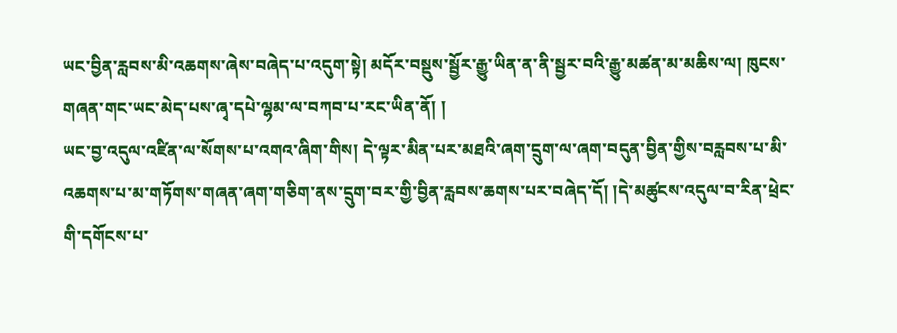ཡང་བྱིན་རླབས་མི་འཆགས་ཞེས་བཞེད་པ་འདུག་སྟེ། མདོར་བསྡུས་སྦྱོར་རྒྱུ་ཡིན་ན་ནི་སྦྱར་བའི་རྒྱུ་མཚན་མ་མཆིས་ལ། ཁུངས་གཞན་གང་ཡང་མེད་པས་ཞྭ་དཔེ་ལྷམ་ལ་བཀབ་པ་རང་ཡིན་ནོ། །
ཡང་བྱ་འདུལ་འཛིན་ལ་སོགས་པ་འགའ་ཞིག་གིས། དེ་ལྟར་མིན་པར་མཐའི་ཞག་དྲུག་ལ་ཞག་བདུན་བྱིན་གྱིས་བརླབས་པ་མི་འཆགས་པ་མ་གཏོགས་གཞན་ཞག་གཅིག་ནས་དྲུག་བར་གྱི་བྱིན་རླབས་ཆགས་པར་བཞེད་དོ། །དེ་མཚུངས་འདུལ་བ་རིན་ཕྲེང་གི་དགོངས་པ་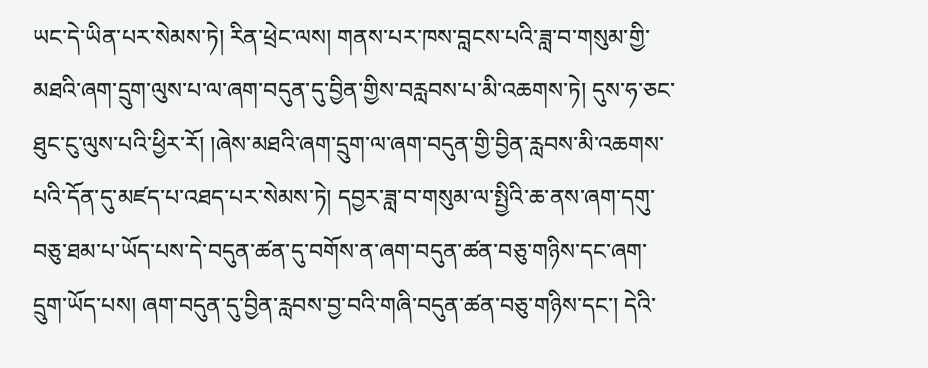ཡང་དེ་ཡིན་པར་སེམས་ཏེ། རིན་ཕྲེང་ལས། གནས་པར་ཁས་བླངས་པའི་ཟླ་བ་གསུམ་གྱི་མཐའི་ཞག་དྲུག་ལུས་པ་ལ་ཞག་བདུན་དུ་བྱིན་གྱིས་བརླབས་པ་མི་འཆགས་ཏེ། དུས་ཧ་ཅང་ཐུང་ངུ་ལུས་པའི་ཕྱིར་རོ། །ཞེས་མཐའི་ཞག་དྲུག་ལ་ཞག་བདུན་གྱི་བྱིན་རླབས་མི་འཆགས་པའི་དོན་དུ་མཛད་པ་འཐད་པར་སེམས་ཏེ། དབྱར་ཟླ་བ་གསུམ་ལ་སྤྱིའི་ཆ་ནས་ཞག་དགུ་བཅུ་ཐམ་པ་ཡོད་པས་དེ་བདུན་ཚན་དུ་བགོས་ན་ཞག་བདུན་ཚན་བཅུ་གཉིས་དང་ཞག་དྲུག་ཡོད་པས། ཞག་བདུན་དུ་བྱིན་རླབས་བྱ་བའི་གཞི་བདུན་ཚན་བཅུ་གཉིས་དང་། དེའི་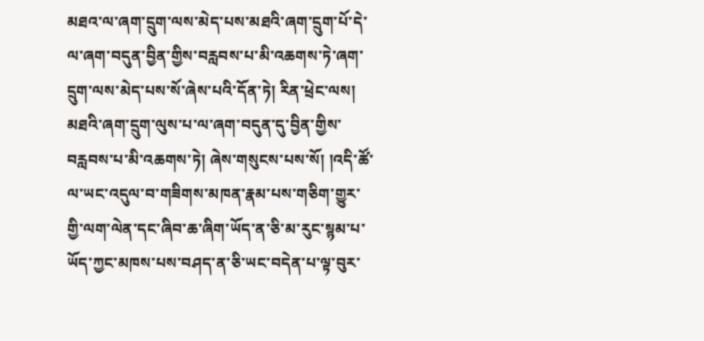མཐའ་ལ་ཞག་དྲུག་ལས་མེད་པས་མཐའི་ཞག་དྲུག་པོ་དེ་ལ་ཞག་བདུན་བྱིན་གྱིས་བརླབས་པ་མི་འཆགས་ཏེ་ཞག་དྲུག་ལས་མེད་པས་སོ་ཞེས་པའི་དོན་ཏེ། རིན་ཕྲེང་ལས། མཐའི་ཞག་དྲུག་ལུས་པ་ལ་ཞག་བདུན་དུ་བྱིན་གྱིས་བརླབས་པ་མི་འཆགས་ཏེ། ཞེས་གསུངས་པས་སོ། །འདི་ཚོ་ལ་ཡང་འདུལ་བ་གཟིགས་མཁན་རྣམ་པས་གཅིག་གྱུར་གྱི་ལག་ལེན་དང་ཞིབ་ཆ་ཞིག་ཡོད་ན་ཅི་མ་རུང་སྙམ་པ་ཡོད་ཀྱང་མཁས་པས་བཤད་ན་ཅི་ཡང་བདེན་པ་ལྟ་བུར་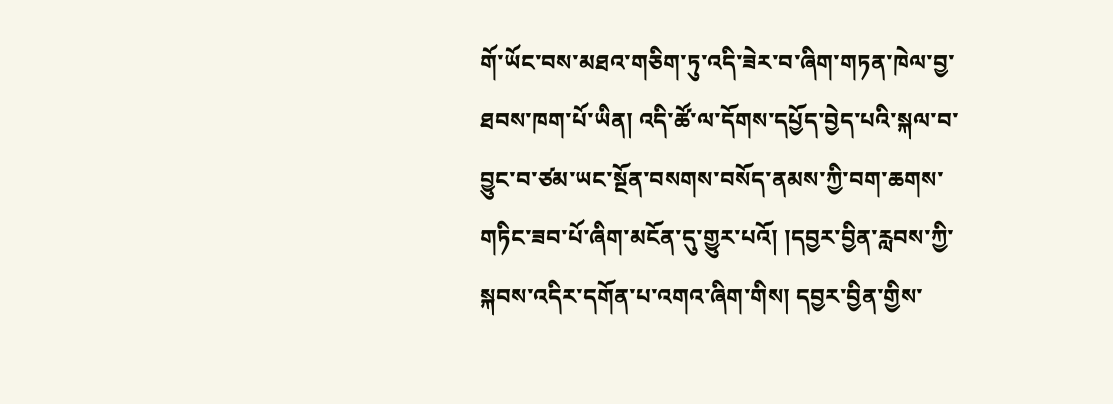གོ་ཡོང་བས་མཐའ་གཅིག་ཏུ་འདི་ཟེར་བ་ཞིག་གཏན་ཁེལ་བྱ་ཐབས་ཁག་པོ་ཡིན། འདི་ཚོ་ལ་དོགས་དཔྱོད་བྱེད་པའི་སྐལ་བ་བྱུང་བ་ཙམ་ཡང་སྔོན་བསགས་བསོད་ནམས་ཀྱི་བག་ཆགས་གཏིང་ཟབ་པོ་ཞིག་མངོན་དུ་གྱུར་པའོ། །དབྱར་བྱིན་རླབས་ཀྱི་སྐབས་འདིར་དགོན་པ་འགའ་ཞིག་གིས། དབྱར་བྱིན་གྱིས་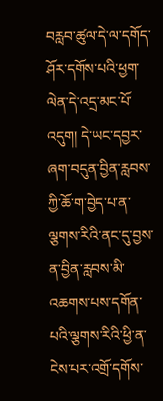བརླབ་ཚུལ་དེ་ལ་དགོད་ཤོར་དགོས་པའི་ཕྱག་ལེན་དེ་འདྲ་མང་པོ་འདུག། དེ་ཡང་དབྱར་ཞག་བདུན་བྱིན་རླབས་ཀྱི་ཆོ་ག་བྱེད་པ་ན་ལྕགས་རིའི་ནང་དུ་བྱས་ན་བྱིན་རླབས་མི་འཆགས་པས་དགོན་པའི་ལྕགས་རིའི་ཕྱི་ན་ངེས་པར་འགྲོ་དགོས་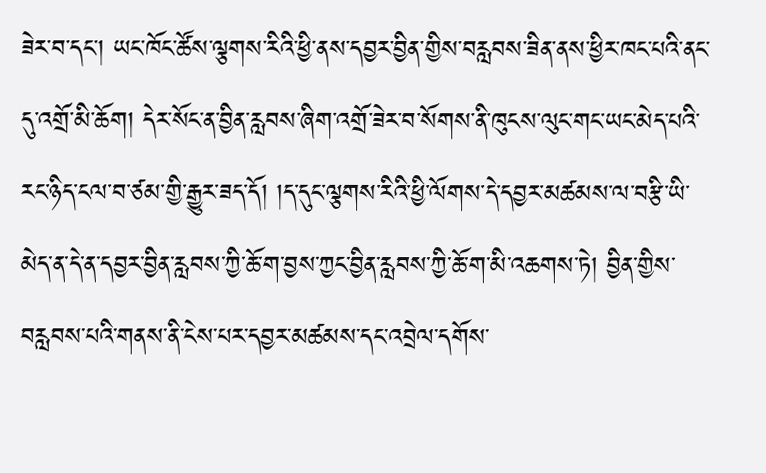ཟེར་བ་དང་། ཡང་ཁོང་ཚོས་ལྕགས་རིའི་ཕྱི་ནས་དབྱར་བྱིན་གྱིས་བརླབས་ཟིན་ནས་ཕྱིར་ཁང་པའི་ནང་དུ་འགྲོ་མི་ཆོག། དེར་སོང་ན་བྱིན་རླབས་ཞིག་འགྲོ་ཟེར་བ་སོགས་ནི་ཁུངས་ལུང་གང་ཡང་མེད་པའི་རང་ཉིད་ངལ་བ་ཙམ་གྱི་རྒྱུར་ཟད་དོ། །ད་དུང་ལྕགས་རིའི་ཕྱི་ལོགས་དེ་དབྱར་མཚམས་ལ་བརྩི་ཡི་མེད་ན་དེ་ན་དབྱར་བྱིན་རླབས་ཀྱི་ཆོ་ག་བྱས་ཀྱང་བྱིན་རླབས་ཀྱི་ཆོ་ག་མི་འཆགས་ཏེ། བྱིན་གྱིས་བརླབས་པའི་གནས་ནི་ངེས་པར་དབྱར་མཚམས་དང་འབྲེལ་དགོས་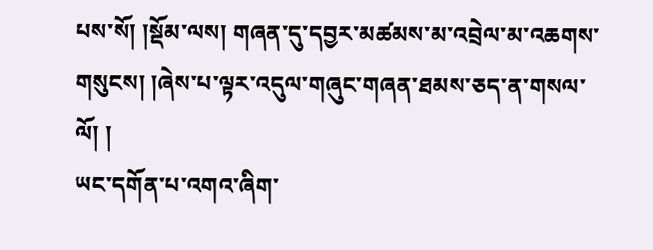པས་སོ། །སྡོམ་ལས། གཞན་དུ་དབྱར་མཚམས་མ་འབྲེལ་མ་འཆགས་གསུངས། །ཞེས་པ་ལྟར་འདུལ་གཞུང་གཞན་ཐམས་ཅད་ན་གསལ་ལོ། །
ཡང་དགོན་པ་འགའ་ཞིག་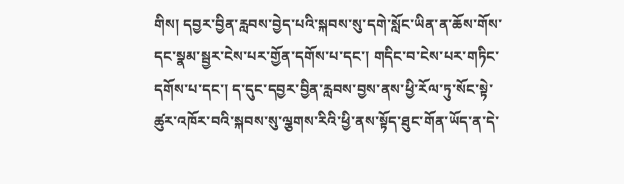གིས། དབྱར་བྱིན་རླབས་བྱེད་པའི་སྐབས་སུ་དགེ་སློང་ཡིན་ན་ཆོས་གོས་དང་སྣམ་སྦྱར་ངེས་པར་གྱོན་དགོས་པ་དང་། གདིང་བ་ངེས་པར་གཏིང་དགོས་པ་དང་། ད་དུང་དབྱར་བྱིན་རླབས་བྱས་ནས་ཕྱི་རོལ་ཏུ་སོང་སྟེ་ཚུར་འཁོར་བའི་སྐབས་སུ་ལྕགས་རིའི་ཕྱི་ནས་སྟོད་ཐུང་གོན་ཡོད་ན་དེ་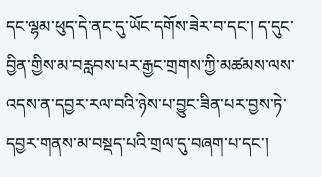དང་ལྷམ་ཕུད་དེ་ནང་དུ་ཡོང་དགོས་ཟེར་བ་དང་། ད་དུང་བྱིན་གྱིས་མ་བརླབས་པར་རྒྱང་གྲགས་ཀྱི་མཚམས་ལས་འདས་ན་དབྱར་རལ་བའི་ཉེས་པ་བྱུང་ཟིན་པར་བྱས་ཏེ་དབྱར་གནས་མ་བསྡད་པའི་གྲལ་དུ་བཞག་པ་དང་།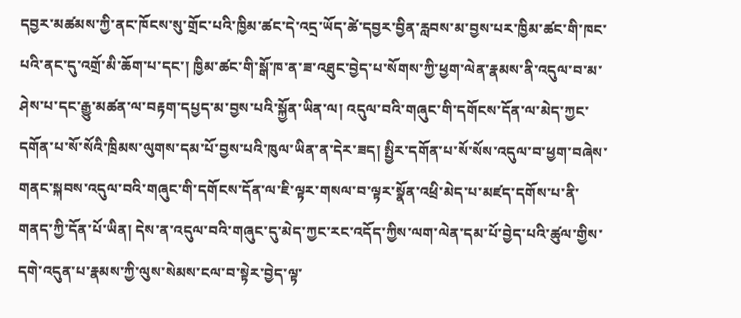དབྱར་མཚམས་ཀྱི་ནང་ཁོངས་སུ་གྲོང་པའི་ཁྱིམ་ཚང་དེ་འདྲ་ཡོད་ཚེ་དབྱར་བྱིན་རླབས་མ་བྱས་པར་ཁྱིམ་ཚང་གི་ཁང་པའི་ནང་དུ་འགྲོ་མི་ཆོག་པ་དང་། ཁྱིམ་ཚང་གི་སྒོ་ཁ་ན་ཟ་འཐུང་བྱེད་པ་སོགས་ཀྱི་ཕྱག་ལེན་རྣམས་ནི་འདུལ་བ་མ་ཤེས་པ་དང་རྒྱུ་མཚན་ལ་བརྟག་དཔྱད་མ་བྱས་པའི་སྐྱོན་ཡིན་ལ། འདུལ་བའི་གཞུང་གི་དགོངས་དོན་ལ་མེད་ཀྱང་དགོན་པ་སོ་སོའི་ཁྲིམས་ལུགས་དམ་པོ་བྱས་པའི་ཁུལ་ཡིན་ན་དེར་ཟད། སྤྱིར་དགོན་པ་སོ་སོས་འདུལ་བ་ཕྱག་བཞེས་གནང་སྐབས་འདུལ་བའི་གཞུང་གི་དགོངས་དོན་ལ་ཇི་ལྟར་གསལ་བ་ལྟར་སྣོན་འཕྲི་མེད་པ་མཛད་དགོས་པ་ནི་གནད་ཀྱི་དོན་པོ་ཡིན། དེས་ན་འདུལ་བའི་གཞུང་དུ་མེད་ཀྱང་རང་འདོད་ཀྱིས་ལག་ལེན་དམ་པོ་བྱེད་པའི་ཚུལ་གྱིས་དགེ་འདུན་པ་རྣམས་ཀྱི་ལུས་སེམས་ངལ་བ་སྟེར་བྱེད་ལྟ་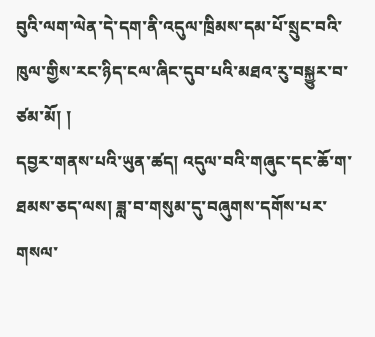བུའི་ལག་ལེན་དེ་དག་ནི་འདུལ་ཁྲིམས་དམ་པོ་སྲུང་བའི་ཁུལ་གྱིས་རང་ཉིད་ངལ་ཞིང་དུབ་པའི་མཐའ་རུ་བསྐྱུར་བ་ཙམ་མོ། །
དབྱར་གནས་པའི་ཡུན་ཚད། འདུལ་བའི་གཞུང་དང་ཆོ་ག་ཐམས་ཅད་ལས། ཟླ་བ་གསུམ་དུ་བཞུགས་དགོས་པར་གསལ་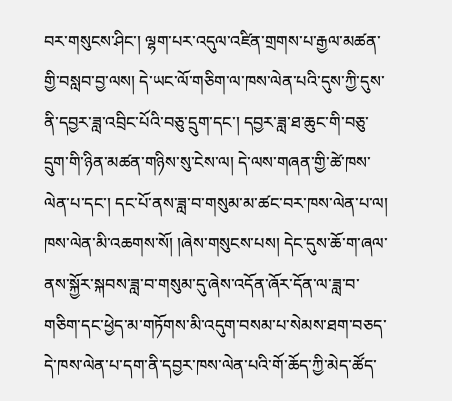བར་གསུངས་ཤིང་། ལྷག་པར་འདུལ་འཛིན་གྲགས་པ་རྒྱལ་མཚན་གྱི་བསླབ་བྱ་ལས། དེ་ཡང་ལོ་གཅིག་ལ་ཁས་ལེན་པའི་དུས་ཀྱི་དུས་ནི་དབྱར་ཟླ་འབྲིང་པོའི་བཅུ་དྲུག་དང་། དབྱར་ཟླ་ཐ་ཆུང་གི་བཅུ་དྲུག་གི་ཉིན་མཚན་གཉིས་སུ་ངེས་ལ། དེ་ལས་གཞན་གྱི་ཚེ་ཁས་ལེན་པ་དང་། དང་པོ་ནས་ཟླ་བ་གསུམ་མ་ཚང་བར་ཁས་ལེན་པ་ལ། ཁས་ལེན་མི་འཆགས་སོ། །ཞེས་གསུངས་པས། དེང་དུས་ཆོ་ག་ཞལ་ནས་སྐྱོར་སྐབས་ཟླ་བ་གསུམ་དུ་ཞེས་འདོན་ཞོར་དོན་ལ་ཟླ་བ་གཅིག་དང་ཕྱེད་མ་གཏོགས་མི་འདུག་བསམ་པ་སེམས་ཐག་བཅད་དེ་ཁས་ལེན་པ་དག་ནི་དབྱར་ཁས་ལེན་པའི་གོ་ཆོད་ཀྱི་མེད་ཚོད་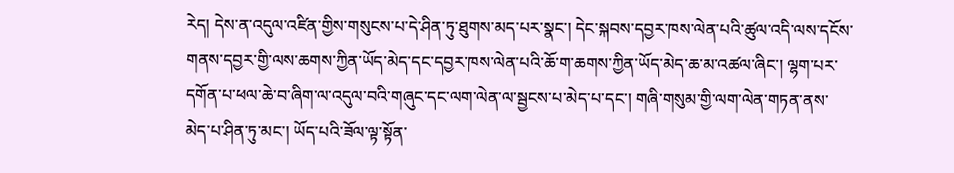རེད། དེས་ན་འདུལ་འཛིན་གྱིས་གསུངས་པ་དེ་ཤིན་ཏུ་ཐུགས་མད་པར་སྣང་། དེང་སྐབས་དབྱར་ཁས་ལེན་པའི་ཚུལ་འདི་ལས་དངོས་གནས་དབྱར་གྱི་ལས་ཆགས་ཀྱིན་ཡོད་མེད་དང་དབྱར་ཁས་ལེན་པའི་ཆོ་ག་ཆགས་ཀྱིན་ཡོད་མེད་ཆ་མ་འཚལ་ཞིང་། ལྷག་པར་དགོན་པ་ཕལ་ཆེ་བ་ཞིག་ལ་འདུལ་བའི་གཞུང་དང་ལག་ལེན་ལ་སྦྱངས་པ་མེད་པ་དང་། གཞི་གསུམ་གྱི་ལག་ལེན་གཏན་ནས་མེད་པ་ཤིན་ཏུ་མང་། ཡོད་པའི་ཟོལ་ལྟ་སྟོན་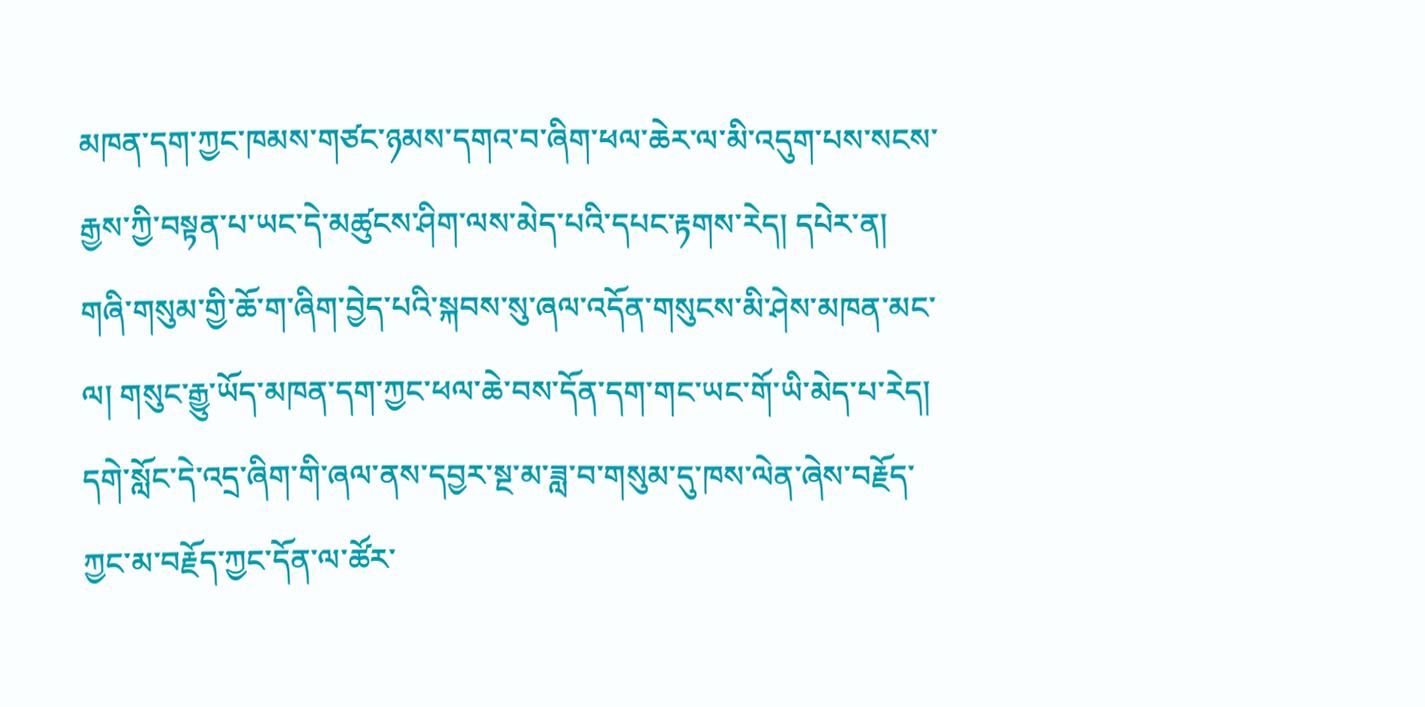མཁན་དག་ཀྱང་ཁམས་གཙང་ཉམས་དགའ་བ་ཞིག་ཕལ་ཆེར་ལ་མི་འདུག་པས་སངས་རྒྱས་ཀྱི་བསྟན་པ་ཡང་དེ་མཚུངས་ཤིག་ལས་མེད་པའི་དཔང་རྟགས་རེད། དཔེར་ན། གཞི་གསུམ་གྱི་ཆོ་ག་ཞིག་བྱེད་པའི་སྐབས་སུ་ཞལ་འདོན་གསུངས་མི་ཤེས་མཁན་མང་ལ། གསུང་རྒྱུ་ཡོད་མཁན་དག་ཀྱང་ཕལ་ཆེ་བས་དོན་དག་གང་ཡང་གོ་ཡི་མེད་པ་རེད། དགེ་སློང་དེ་འདྲ་ཞིག་གི་ཞལ་ནས་དབྱར་སྔ་མ་ཟླ་བ་གསུམ་དུ་ཁས་ལེན་ཞེས་བརྗོད་ཀྱང་མ་བརྗོད་ཀྱང་དོན་ལ་ཚོར་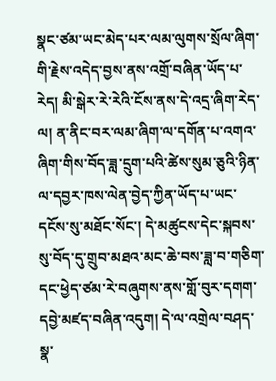སྣང་ཙམ་ཡང་མེད་པར་ལམ་ལུགས་སྲོལ་ཞིག་གི་རྗེས་འདེད་བྱས་ནས་འགྲོ་བཞིན་ཡོད་པ་རེད། མི་སྒེར་རེ་རེའི་ངོས་ནས་དེ་འདྲ་ཞིག་རེད་ལ། ན་ནིང་བར་ལམ་ཞིག་ལ་དགོན་པ་འགའ་ཞིག་གིས་བོད་ཟླ་དྲུག་པའི་ཚེས་སུམ་ཅུའི་ཉིན་ལ་དབྱར་ཁས་ལེན་བྱེད་ཀྱིན་ཡོད་པ་ཡང་དངོས་སུ་མཐོང་སོང་། དེ་མཚུངས་དེང་སྐབས་སུ་བོད་དུ་གྲུབ་མཐའ་མང་ཆེ་བས་ཟླ་བ་གཅིག་དང་ཕྱེད་ཙམ་རེ་བཞུགས་ནས་གློ་བུར་དགག་དབྱེ་མཛད་བཞིན་འདུག། དེ་ལ་འགྲེལ་བཤད་སྣ་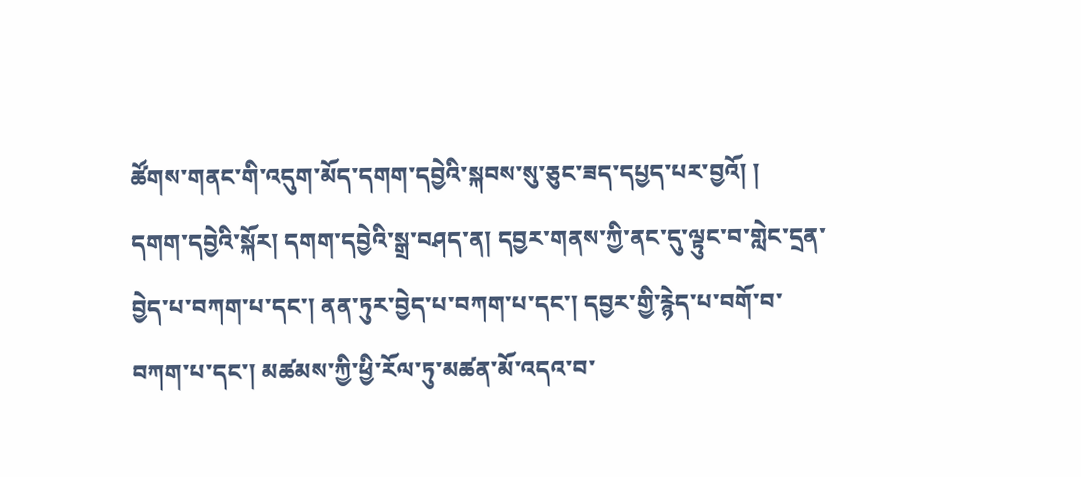ཚོགས་གནང་གི་འདུག་མོད་དགག་དབྱེའི་སྐབས་སུ་ཅུང་ཟད་དཔྱད་པར་བྱའོ། །
དགག་དབྱེའི་སྐོར། དགག་དབྱེའི་སྒྲ་བཤད་ན། དབྱར་གནས་ཀྱི་ནང་དུ་ལྟུང་བ་གླེང་དྲན་བྱེད་པ་བཀག་པ་དང་། ནན་ཏུར་བྱེད་པ་བཀག་པ་དང་། དབྱར་གྱི་རྙེད་པ་བགོ་བ་བཀག་པ་དང་། མཚམས་ཀྱི་ཕྱི་རོལ་ཏུ་མཚན་མོ་འདའ་བ་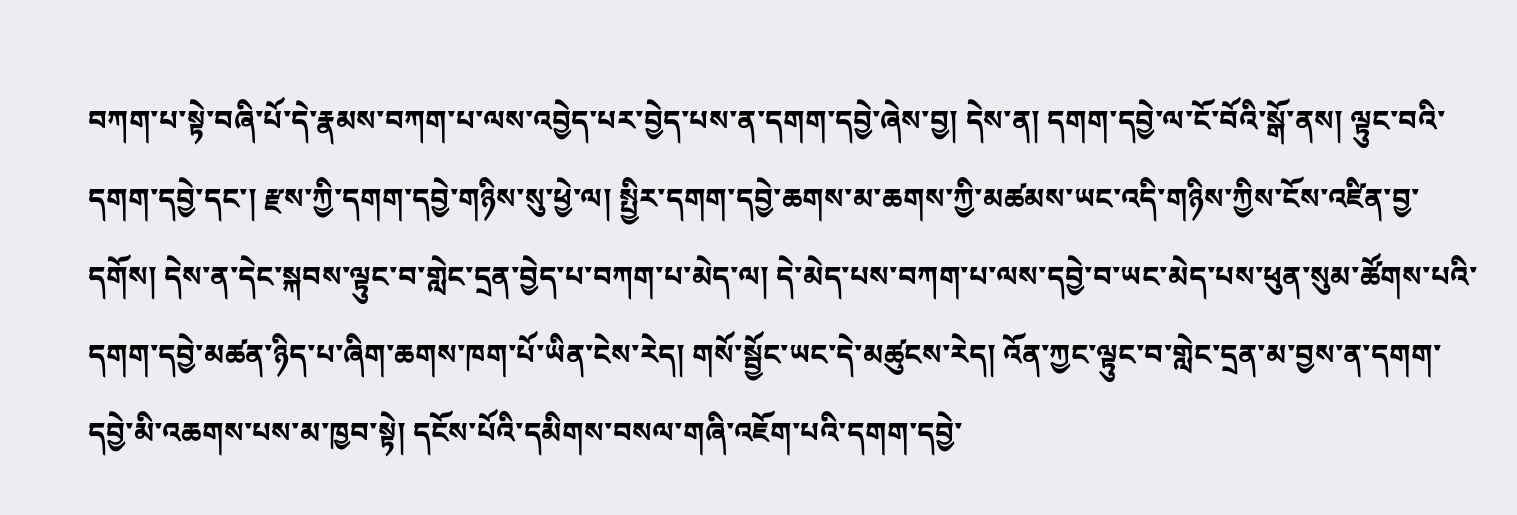བཀག་པ་སྟེ་བཞི་པོ་དེ་རྣམས་བཀག་པ་ལས་འབྱེད་པར་བྱེད་པས་ན་དགག་དབྱེ་ཞེས་བྱ། དེས་ན། དགག་དབྱེ་ལ་ངོ་བོའི་སྒོ་ནས། ལྟུང་བའི་དགག་དབྱེ་དང་། རྫས་ཀྱི་དགག་དབྱེ་གཉིས་སུ་ཕྱེ་ལ། སྤྱིར་དགག་དབྱེ་ཆགས་མ་ཆགས་ཀྱི་མཚམས་ཡང་འདི་གཉིས་ཀྱིས་ངོས་འཛིན་བྱ་དགོས། དེས་ན་དེང་སྐབས་ལྟུང་བ་གླེང་དྲན་བྱེད་པ་བཀག་པ་མེད་ལ། དེ་མེད་པས་བཀག་པ་ལས་དབྱེ་བ་ཡང་མེད་པས་ཕུན་སུམ་ཚོགས་པའི་དགག་དབྱེ་མཚན་ཉིད་པ་ཞིག་ཆགས་ཁག་པོ་ཡིན་ངེས་རེད། གསོ་སྦྱོང་ཡང་དེ་མཚུངས་རེད། འོན་ཀྱང་ལྟུང་བ་གླེང་དྲན་མ་བྱས་ན་དགག་དབྱེ་མི་འཆགས་པས་མ་ཁྱབ་སྟེ། དངོས་པོའི་དམིགས་བསལ་གཞི་འཇོག་པའི་དགག་དབྱེ་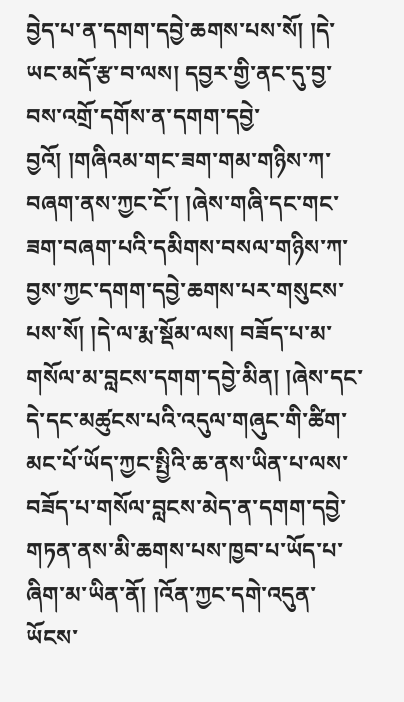བྱེད་པ་ན་དགག་དབྱེ་ཆགས་པས་སོ། །དེ་ཡང་མདོ་རྩ་བ་ལས། དབྱར་གྱི་ནང་དུ་བྱ་བས་འགྲོ་དགོས་ན་དགག་དབྱེ་བྱའོ། །གཞིའམ་གང་ཟག་གམ་གཉིས་ཀ་བཞག་ནས་ཀྱང་ངོ་། །ཞེས་གཞི་དང་གང་ཟག་བཞག་པའི་དམིགས་བསལ་གཉིས་ཀ་བྱས་ཀྱང་དགག་དབྱེ་ཆགས་པར་གསུངས་པས་སོ། །དེ་ལ་རྨ་སྡོམ་ལས། བཟོད་པ་མ་གསོལ་མ་བླངས་དགག་དབྱེ་མིན། །ཞེས་དང་དེ་དང་མཚུངས་པའི་འདུལ་གཞུང་གི་ཚིག་མང་པོ་ཡོད་ཀྱང་སྤྱིའི་ཆ་ནས་ཡིན་པ་ལས་བཟོད་པ་གསོལ་བླངས་མེད་ན་དགག་དབྱེ་གཏན་ནས་མི་ཆགས་པས་ཁྱབ་པ་ཡོད་པ་ཞིག་མ་ཡིན་ནོ། །འོན་ཀྱང་དགེ་འདུན་ཡོངས་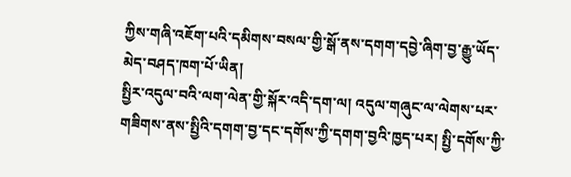ཀྱིས་གཞི་འཇོག་པའི་དམིགས་བསལ་གྱི་སྒོ་ནས་དགག་དབྱེ་ཞིག་བྱ་རྒྱུ་ཡོད་མེད་བཤད་ཁག་པོ་ཡིན།
སྤྱིར་འདུལ་བའི་ལག་ལེན་གྱི་སྐོར་འདི་དག་ལ། འདུལ་གཞུང་ལ་ལེགས་པར་གཟིགས་ནས་སྤྱིའི་དགག་བྱ་དང་དགོས་ཀྱི་དགག་བྱའི་ཁྱད་པར། སྤྱི་དགོས་ཀྱི་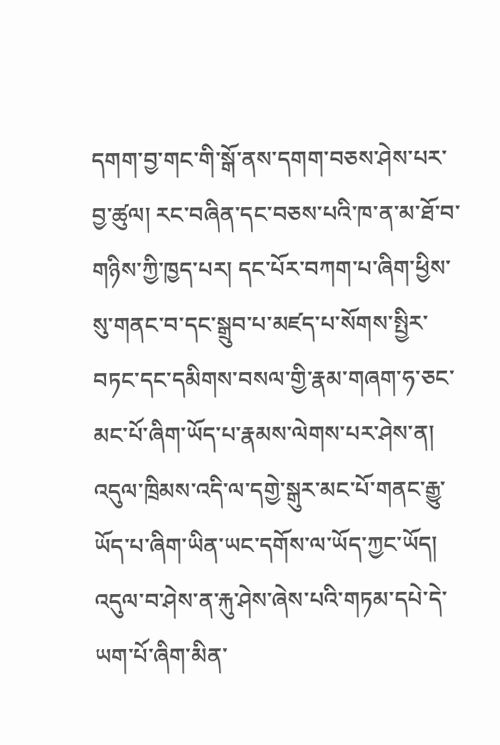དགག་བྱ་གང་གི་སྒོ་ནས་དགག་བཅས་ཤེས་པར་བྱ་ཚུལ། རང་བཞིན་དང་བཅས་པའི་ཁ་ན་མ་ཐོ་བ་གཉིས་ཀྱི་ཁྱད་པར། དང་པོར་བཀག་པ་ཞིག་ཕྱིས་སུ་གནང་བ་དང་སྒྲུབ་པ་མཛད་པ་སོགས་སྤྱིར་བཏང་དང་དམིགས་བསལ་གྱི་རྣམ་གཞག་ཧ་ཅང་མང་པོ་ཞིག་ཡོད་པ་རྣམས་ལེགས་པར་ཤེས་ན། འདུལ་ཁྲིམས་འདི་ལ་དགྱེ་སྒུར་མང་པོ་གནང་རྒྱུ་ཡོད་པ་ཞིག་ཡིན་ཡང་དགོས་ལ་ཡོད་ཀྱང་ཡོད། འདུལ་བ་ཤེས་ན་རྐུ་ཤེས་ཞེས་པའི་གཏམ་དཔེ་དེ་ཡག་པོ་ཞིག་མིན་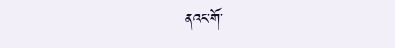ནའང་གོ་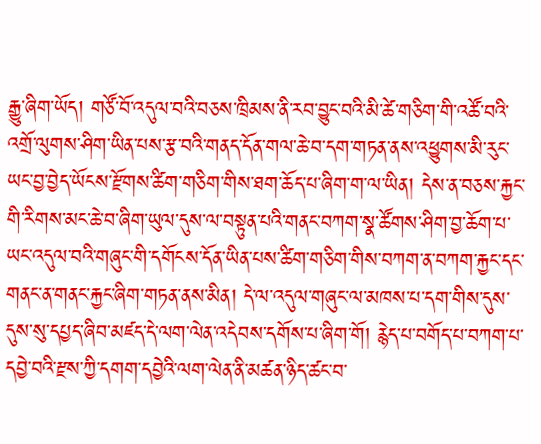རྒྱུ་ཞིག་ཡོད། གཙོ་བོ་འདུལ་བའི་བཅས་ཁྲིམས་ནི་རབ་བྱུང་བའི་མི་ཚེ་གཅིག་གི་འཚོ་བའི་འགྲོ་ལུགས་ཤིག་ཡིན་པས་རྩ་བའི་གནད་དོན་གལ་ཆེ་བ་དག་གཏན་ནས་འཕྱུགས་མི་རུང་ཡང་བྱ་བྱེད་ཡོངས་རྫོགས་ཚིག་གཅིག་གིས་ཐག་ཆོད་པ་ཞིག་ག་ལ་ཡིན། དེས་ན་བཅས་རྐྱང་གི་རིགས་མང་ཆེ་བ་ཞིག་ཡུལ་དུས་ལ་བསྟུན་པའི་གནང་བཀག་སྣ་ཚོགས་ཤིག་བྱ་ཆོག་པ་ཡང་འདུལ་བའི་གཞུང་གི་དགོངས་དོན་ཡིན་པས་ཚིག་གཅིག་གིས་བཀག་ན་བཀག་རྐྱང་དང་གནང་ན་གནང་རྐྱང་ཞིག་གཏན་ནས་མིན། དེ་ལ་འདུལ་གཞུང་ལ་མཁས་པ་དག་གིས་དུས་དུས་སུ་དཔྱད་ཞིབ་མཛད་དེ་ལག་ལེན་འདེབས་དགོས་པ་ཞིག་གོ། རྙེད་པ་བགོད་པ་བཀག་པ་དབྱེ་བའི་རྫས་ཀྱི་དགག་དབྱེའི་ལག་ལེན་ནི་མཚན་ཉིད་ཚང་བ་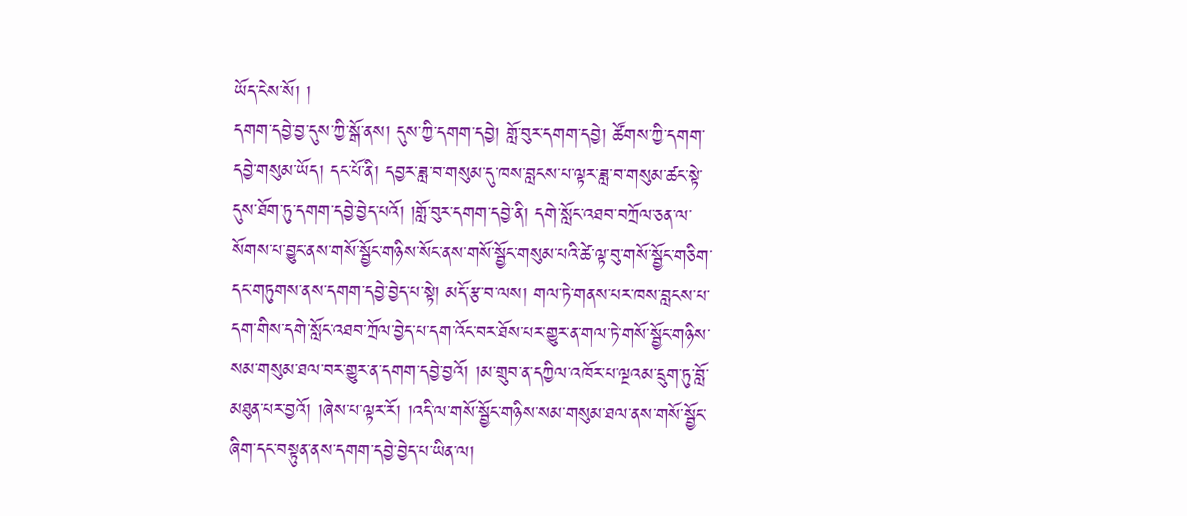ཡོད་ངེས་སོ། །
དགག་དབྱེ་བྱ་དུས་ཀྱི་སྒོ་ནས། དུས་ཀྱི་དགག་དབྱེ། གློ་བུར་དགག་དབྱེ། ཚོགས་ཀྱི་དགག་དབྱེ་གསུམ་ཡོད། དང་པོ་ནི། དབྱར་ཟླ་བ་གསུམ་དུ་ཁས་བླངས་པ་ལྟར་ཟླ་བ་གསུམ་ཚང་སྟེ་དུས་ཐོག་ཏུ་དགག་དབྱེ་བྱེད་པའོ། །གློ་བུར་དགག་དབྱེ་ནི། དགེ་སློང་འཐབ་བཀྲོལ་ཅན་ལ་སོགས་པ་བྱུང་ནས་གསོ་སྦྱོང་གཉིས་སོང་ནས་གསོ་སྦྱོང་གསུམ་པའི་ཚེ་ལྟ་བུ་གསོ་སྦྱོང་གཅིག་དང་གཏུགས་ནས་དགག་དབྱེ་བྱེད་པ་སྟེ། མདོ་རྩ་བ་ལས། གལ་ཏེ་གནས་པར་ཁས་བླངས་པ་དག་གིས་དགེ་སློང་འཐབ་ཀྲོལ་བྱེད་པ་དག་འོང་བར་ཐོས་པར་གྱུར་ན་གལ་ཏེ་གསོ་སྦྱོང་གཉིས་སམ་གསུམ་ཐལ་བར་གྱུར་ན་དགག་དབྱེ་བྱའོ། །མ་གྲུབ་ན་དཀྱིལ་འཁོར་པ་ལྔའམ་དྲུག་ཏུ་བློ་མཐུན་པར་བྱའོ། །ཞེས་པ་ལྟར་རོ། །འདི་ལ་གསོ་སྦྱོང་གཉིས་སམ་གསུམ་ཐལ་ནས་གསོ་སྦྱོང་ཞིག་དང་བསྟུན་ནས་དགག་དབྱེ་བྱེད་པ་ཡིན་ལ།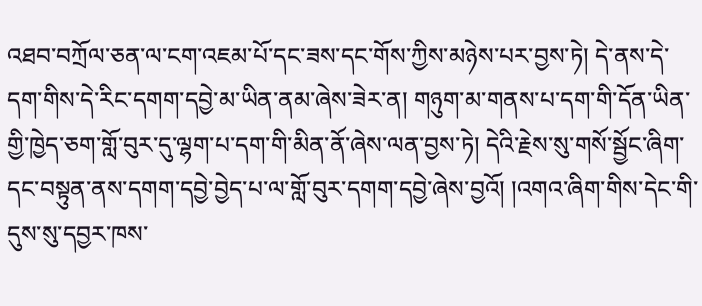འཐབ་བཀྲོལ་ཅན་ལ་ངག་འཇམ་པོ་དང་ཟས་དང་གོས་ཀྱིས་མཉེས་པར་བྱས་ཏེ། དེ་ནས་དེ་དག་གིས་དེ་རིང་དགག་དབྱེ་མ་ཡིན་ནམ་ཞེས་ཟེར་ན། གཉུག་མ་གནས་པ་དག་གི་དོན་ཡིན་གྱི་ཁྱེད་ཅག་གློ་བུར་དུ་ལྷག་པ་དག་གི་མིན་ནོ་ཞེས་ལན་བྱས་ཏེ། དེའི་རྗེས་སུ་གསོ་སྦྱོང་ཞིག་དང་བསྟུན་ནས་དགག་དབྱེ་བྱེད་པ་ལ་གློ་བུར་དགག་དབྱེ་ཞེས་བྱའོ། །འགའ་ཞིག་གིས་དེང་གི་དུས་སུ་དབྱར་ཁས་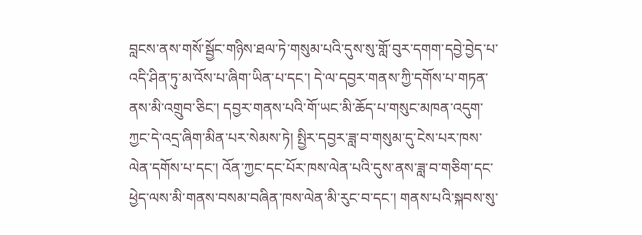བླངས་ནས་གསོ་སྦྱོང་གཉིས་ཐལ་ཏེ་གསུམ་པའི་དུས་སུ་གློ་བུར་དགག་དབྱེ་བྱེད་པ་འདི་ཤིན་ཏུ་མ་འོས་པ་ཞིག་ཡིན་པ་དང་། དེ་ལ་དབྱར་གནས་ཀྱི་དགོས་པ་གཏན་ནས་མི་འགྲུབ་ཅིང་། དབྱར་གནས་པའི་གོ་ཡང་མི་ཆོད་པ་གསུང་མཁན་འདུག་ཀྱང་དེ་འདྲ་ཞིག་མིན་པར་སེམས་ཏེ། སྤྱིར་དབྱར་ཟླ་བ་གསུམ་དུ་ངེས་པར་ཁས་ལེན་དགོས་པ་དང་། འོན་ཀྱང་དང་པོར་ཁས་ལེན་པའི་དུས་ནས་ཟླ་བ་གཅིག་དང་ཕྱེད་ལས་མི་གནས་བསམ་བཞིན་ཁས་ལེན་མི་རུང་བ་དང་། གནས་པའི་སྐབས་སུ་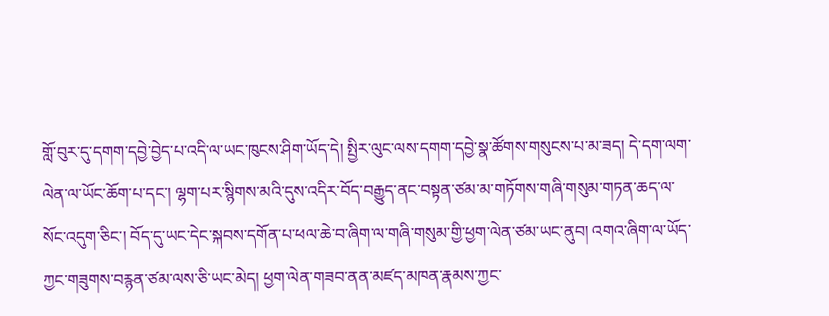གློ་བུར་དུ་དགག་དབྱེ་བྱེད་པ་འདི་ལ་ཡང་ཁུངས་ཤིག་ཡོད་དེ། སྤྱིར་ལུང་ལས་དགག་དབྱེ་སྣ་ཚོགས་གསུངས་པ་མ་ཟད། དེ་དག་ལག་ལེན་ལ་ཡོང་ཆོག་པ་དང་། ལྷག་པར་སྙིགས་མའི་དུས་འདིར་བོད་བརྒྱུད་ནང་བསྟན་ཙམ་མ་གཏོགས་གཞི་གསུམ་གཏན་ཆད་ལ་སོང་འདུག་ཅིང་། བོད་དུ་ཡང་དེང་སྐབས་དགོན་པ་ཕལ་ཆེ་བ་ཞིག་ལ་གཞི་གསུམ་གྱི་ཕྱག་ལེན་ཙམ་ཡང་ནུབ། འགའ་ཞིག་ལ་ཡོད་ཀྱང་གཟུགས་བརྙན་ཙམ་ལས་ཅི་ཡང་མེད། ཕྱག་ལེན་གཟབ་ནན་མཛད་མཁན་རྣམས་ཀྱང་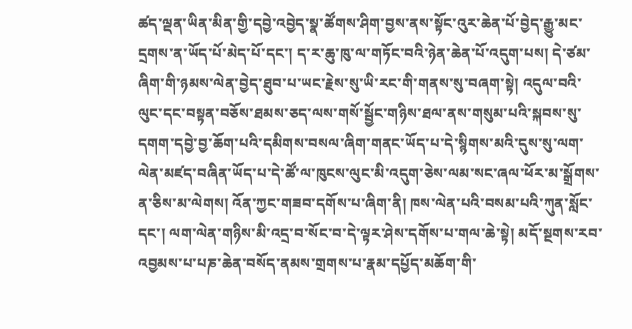ཚད་ལྡན་ཡིན་མིན་གྱི་དབྱེ་འབྱེད་སྣ་ཚོགས་ཤིག་བྱས་ནས་སྟོང་འུར་ཆེན་པོ་བྱེད་རྒྱུ་མང་དྲགས་ན་ཡོད་པོ་མེད་པོ་དང་། ད་ར་ཆུ་ཁུ་ལ་གཏོང་བའི་ཉེན་ཆེན་པོ་འདུག་པས། དེ་ཙམ་ཞིག་གི་ཉམས་ལེན་བྱེད་ཐུབ་པ་ཡང་རྗེས་སུ་ཡི་རང་གི་གནས་སུ་བཞག་སྟེ། འདུལ་བའི་ལུང་དང་བསྟན་བཅོས་ཐམས་ཅད་ལས་གསོ་སྦྱོང་གཉིས་ཐལ་ནས་གསུམ་པའི་སྐབས་སུ་དགག་དབྱེ་བྱ་ཆོག་པའི་དམིགས་བསལ་ཞིག་གནང་ཡོད་པ་དེ་སྙིགས་མའི་དུས་སུ་ལག་ལེན་མཛད་བཞིན་ཡོད་པ་དེ་ཚོ་ལ་ཁུངས་ལུང་མི་འདུག་ཅེས་ལམ་སང་ཞལ་ཕོར་མ་སྒྲོགས་ན་ཅིས་མ་ལེགས། འོན་ཀྱང་གཟབ་དགོས་པ་ཞིག་ནི། ཁས་ལེན་པའི་བསམ་པའི་ཀུན་སློང་དང་། ལག་ལེན་གཉིས་མི་འདྲ་བ་སོང་བ་དེ་ལྟར་ཤེས་དགོས་པ་གལ་ཆེ་སྟེ། མདོ་སྔགས་རབ་འབྱམས་པ་པཎ་ཆེན་བསོད་ནམས་གྲགས་པ་རྣམ་དཔྱོད་མཆོག་གི་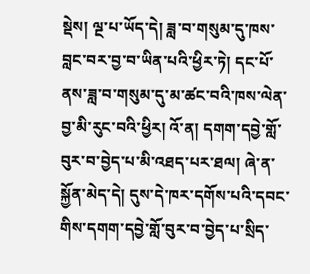སྡེས། ལྔ་པ་ཡོད་དེ། ཟླ་བ་གསུམ་དུ་ཁས་བླང་བར་བྱ་བ་ཡིན་པའི་ཕྱིར་ཏེ། དང་པོ་ནས་ཟླ་བ་གསུམ་དུ་མ་ཚང་བའི་ཁས་ལེན་བྱ་མི་རུང་བའི་ཕྱིར། འོ་ན། དགག་དབྱེ་གློ་བུར་བ་བྱེད་པ་མི་འཐད་པར་ཐལ། ཞེ་ན་སྐྱོན་མེད་དེ། དུས་དེ་ཁར་དགོས་པའི་དབང་གིས་དགག་དབྱེ་གློ་བུར་བ་བྱེད་པ་སྲིད་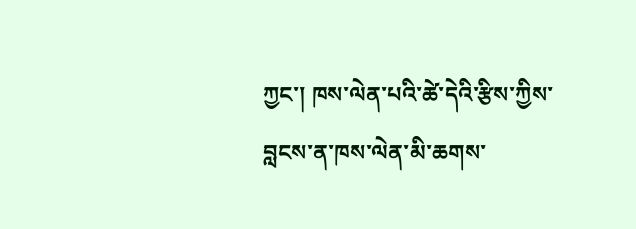ཀྱང་། ཁས་ལེན་པའི་ཚེ་དེའི་རྩིས་ཀྱིས་བླངས་ན་ཁས་ལེན་མི་ཆགས་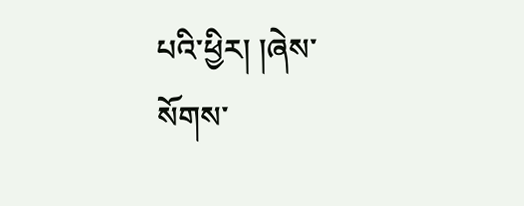པའི་ཕྱིར། །ཞེས་སོགས་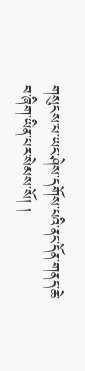གསུངས་པ་ཡང་ཤེས་དགོས་པའི་ནང་དོན་གནད་ཆེ་བ་ཞིག་ཡིན་པར་སེམས་སོ། །